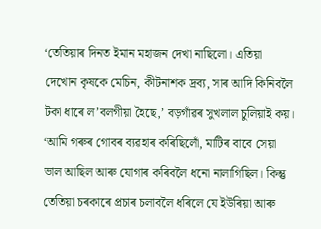‘তেতিয়াৰ দিনত ইমান মহাজন দেখা নাছিলো। এতিয়া দেখোন কৃষকে মেচিন, কীটনাশক দ্ৰব্য, সাৰ আদি কিনিবলৈ টকা ধাৰে ল’বলগীয়া হৈছে,’ বড়গাঁৱৰ সুখলাল চুলিয়াই কয়।
‘আমি গৰুৰ গোবৰ ব্যৱহাৰ কৰিছিলোঁ, মাটিৰ বাবে সেয়া ভাল আছিল আৰু যোগাৰ কৰিবলৈ ধনো নালাগিছিল। কিন্তু তেতিয়া চৰকাৰে প্ৰচাৰ চলাবলৈ ধৰিলে যে ইউৰিয়া আৰু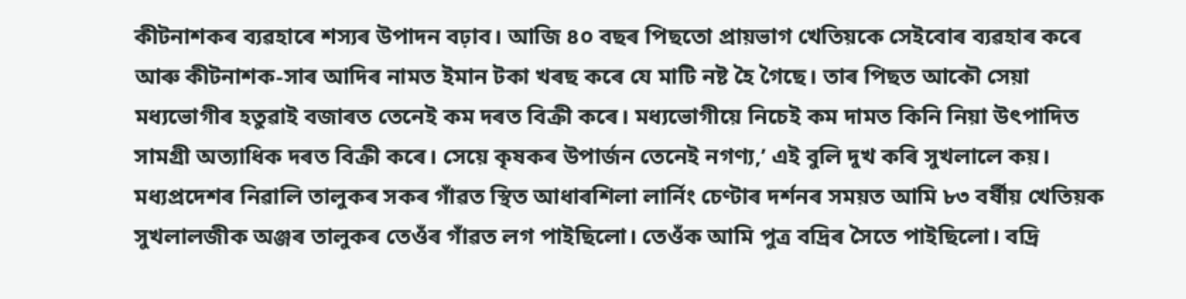কীটনাশকৰ ব্যৱহাৰে শস্যৰ উপাদন বঢ়াব। আজি ৪০ বছৰ পিছতো প্ৰায়ভাগ খেতিয়কে সেইবোৰ ব্যৱহাৰ কৰে আৰু কীটনাশক-সাৰ আদিৰ নামত ইমান টকা খৰছ কৰে যে মাটি নষ্ট হৈ গৈছে। তাৰ পিছত আকৌ সেয়া মধ্যভোগীৰ হতুৱাই বজাৰত তেনেই কম দৰত বিক্ৰী কৰে। মধ্যভোগীয়ে নিচেই কম দামত কিনি নিয়া উৎপাদিত সামগ্ৰী অত্যাধিক দৰত বিক্ৰী কৰে। সেয়ে কৃষকৰ উপাৰ্জন তেনেই নগণ্য,’ এই বুলি দুখ কৰি সুখলালে কয়।
মধ্যপ্ৰদেশৰ নিৱালি তালুকৰ সকৰ গাঁৱত স্থিত আধাৰশিলা লাৰ্নিং চেণ্টাৰ দৰ্শনৰ সময়ত আমি ৮৩ বৰ্ষীয় খেতিয়ক সুখলালজীক অঞ্জৰ তালুকৰ তেওঁৰ গাঁৱত লগ পাইছিলো। তেওঁক আমি পুত্ৰ বদ্ৰিৰ সৈতে পাইছিলো। বদ্ৰি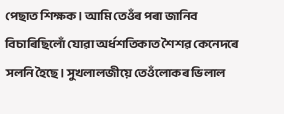পেছাত শিক্ষক। আমি তেওঁৰ পৰা জানিব বিচাৰিছিলোঁ যোৱা অৰ্ধশতিকাত শৈশৱ কেনেদৰে সলনি হৈছে। সুখলালজীয়ে তেওঁলোকৰ ভিলাল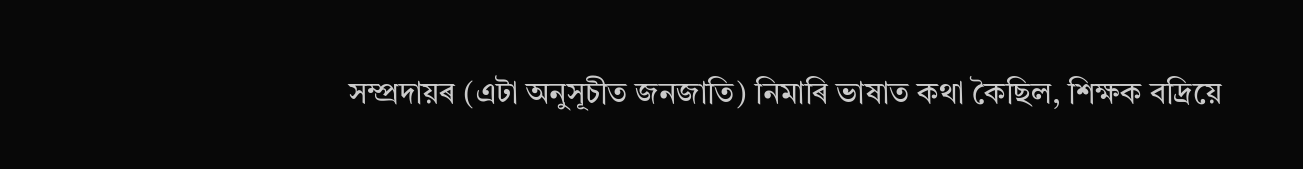সম্প্ৰদায়ৰ (এটা অনুসূচীত জনজাতি) নিমাৰি ভাষাত কথা কৈছিল, শিক্ষক বদ্ৰিয়ে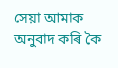সেয়া আমাক অনুবাদ কৰি কৈ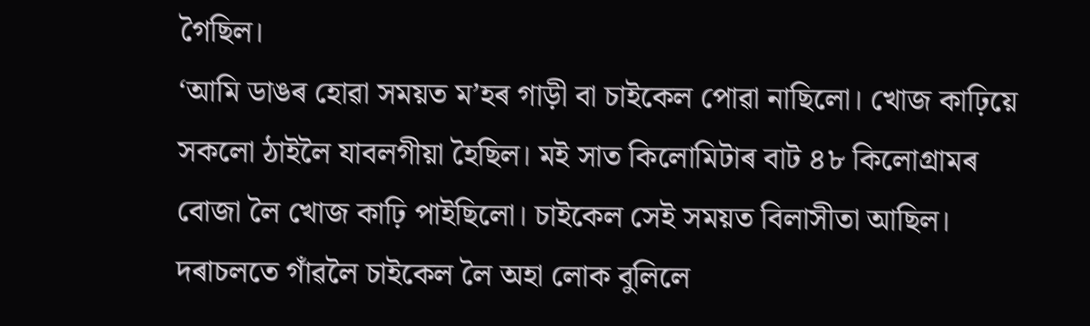গৈছিল।
‘আমি ডাঙৰ হোৱা সময়ত ম’হৰ গাড়ী বা চাইকেল পোৱা নাছিলো। খোজ কাঢ়িয়ে সকলো ঠাইলৈ যাবলগীয়া হৈছিল। মই সাত কিলোমিটাৰ বাট ৪৮ কিলোগ্ৰামৰ বোজা লৈ খোজ কাঢ়ি পাইছিলো। চাইকেল সেই সময়ত বিলাসীতা আছিল। দৰাচলতে গাঁৱলৈ চাইকেল লৈ অহা লোক বুলিলে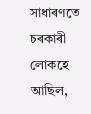সাধাৰণতে চৰকাৰী লোকহে আছিল,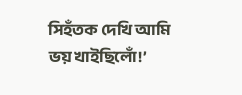সিহঁতক দেখি আমি ভয় খাইছিলোঁ!’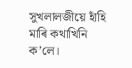সুখলালজীয়ে হাঁহি মাৰি কথাখিনি ক’লে।